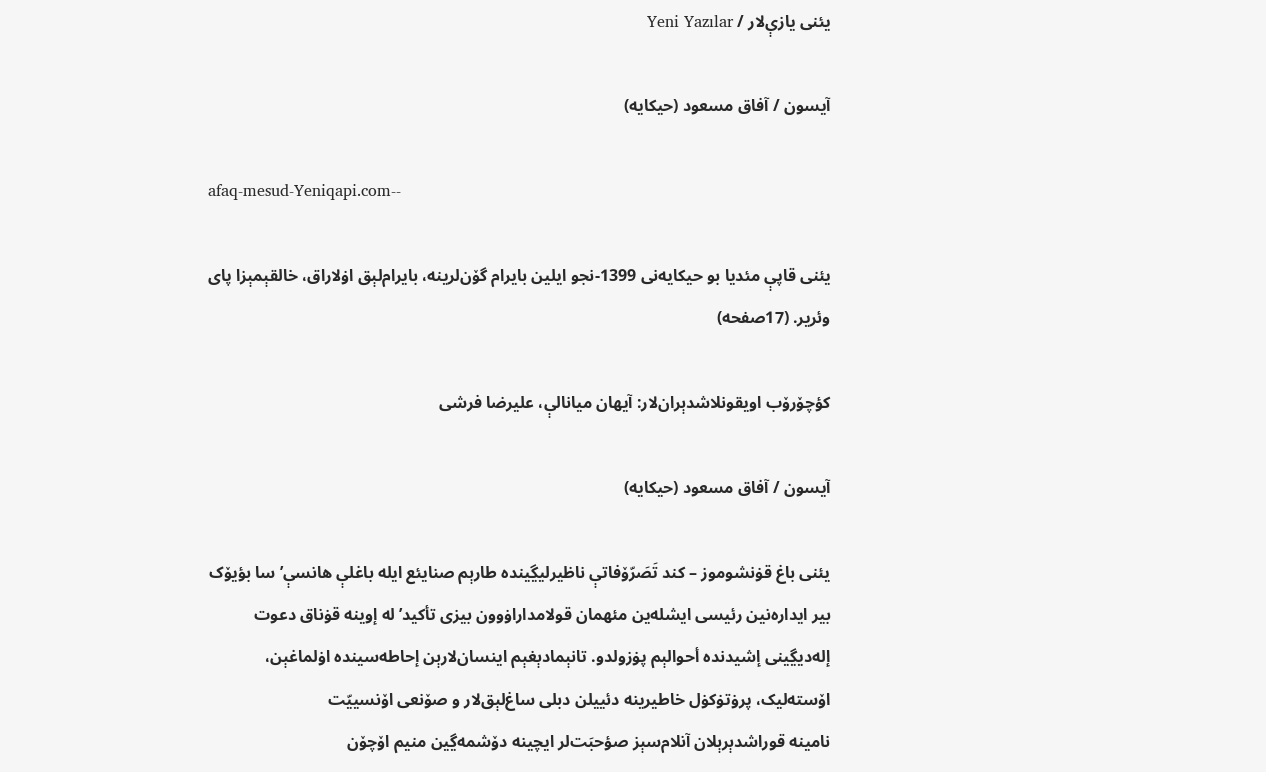یئنی یازې‌لار / Yeni Yazılar

آیسون / آفاق مسعود (حیکایه‌)

afaq-mesud-Yeniqapi.com--

یئنی قاپې مئدیا بو حیکایه‌نی 1399-نجو ایلین بایرام گۆن‌لرینه، بایرام‌لېق اۏلاراق، خالقېمېزا پای وئریر. (17صفحه)

کؤچۆرۆب اویقونلاشدېران‌لار: آیهان میانالې، علیرضا فرشی

آیسون / آفاق مسعود (حیکایه‌)

یئنی باغ قۏنشوموز – کند تَصَرّۆفاتې ناظیر‌لیڲینده‌ طارېم صنایئع ایله‌ باغلې هانسې’سا بؤیۆک بیر ایداره‌نین رئیسی ایشله‌ین مئهمان قولا‌مداراۏوون بیزی تأکید’له‌ إوینه‌ قۏناق‌ دعوت إله‌دیڲینی إشیدنده‌ أحوالېم پۏزولدو. تانېمادېغېم اینسان‌لارېن إحاطه‌سینده ا‌ۏلماغېن، اۆسته‌لیک، پرۏتۏکۏل خاطیرینه‌ دئییلن دبلی ساغ‌لېق‌لار و صۆنعی اۆنسیيّت نامینه ‌قوراشدېرېلان آنلام‌سېز صؤحبَت‌لر ایچینه‌ دۆشمه‌ڲین منیم اۆچۆن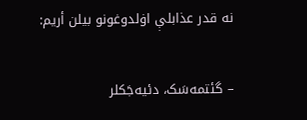نه‌ قدر عذابلې اۏلدوغونو بیلن أریم:

– گئتمه‌سَک، دئیه‌جَکلر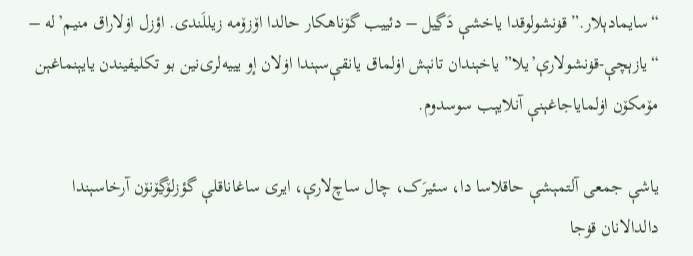“سایمادېلار.” قۏنشولوقدا یاخشې دَڲیل – دئییب گۆناهکار حالدا اۆزۆمه‌ زیللَندی. اؤزل اۏلاراق منیم’له‌ – “یازېچې-قۏنشو‌لارې’یلا” یاخېندان تانېش اۏلماق یانقې‌سېندا اۏلان إو یییه‌لری‌نین بو تکلیفیندن‌ یایېنماغېن مۆمکۆن اۏلمایاجاغېنې آنلایېب سوسدوم.

یاشې جمعی آلتمېشې حاقلا‌سا دا، سئیرَک، چال ساچ‌لارې، ایری ساغاناقلې‌ گؤزلۆڲۆنۆن آرخاسېندا دالدالانان قۏجا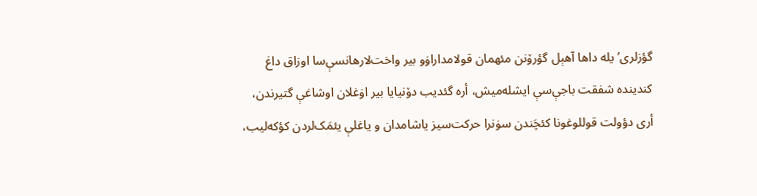گؤز‌لری’یله‌ داها آهېل گؤرۆنن مئهمان قولا‌مداراۏو بیر واخت‌لارهانسې‌سا اوزاق داغ کندینده‌ شفقت باجې‌سې ایشله‌میش، أره‌ گئدیب دۆنیایا بیر اۏغلان اوشاغې گتیرندن، أری دؤولت قوللوغونا کئچَندن سۏنرا حرکت‌سیز یاشامدان و یاغلې یئمَک‌لردن کؤکه‌لیب،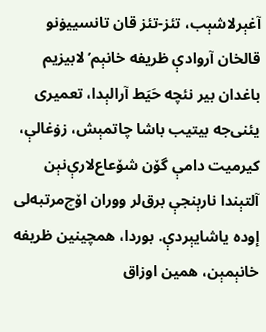آغېرلاشېب، تئز-تئز قان تانسییۏنو قالخان آروادې ظریفه‌ خانېم’لا‌بیزیم باغدان بیر نئچه‌ حَیَط آرالېدا، تعمیری یئنی‌جه‌ بیتیب باشا چاتمېش، زۏغالې، کیرمیت دامې گۆن شۆعاع‌لارې‌نېن آلتېندا نارېنجې برق‌لر ووران اۆچ‌مرتبه‌لی إوده‌ یاشایېردې. بوردا، همچینین ظریفه‌ خانېمېن، همین اوزاق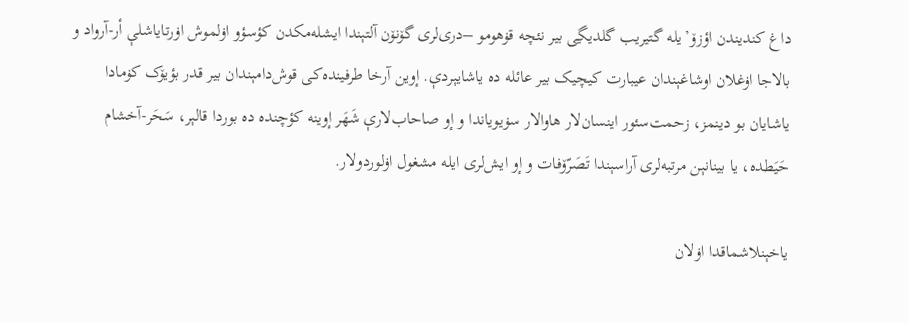داغ کندیندن‌ اؤزۆ’یله‌ گتیریب گلدیڲی بیر نئچه‌ قۏهومو –دری‌لری گۆنۆن آلتېندا ایشله‌مکدن کؤسؤو اۏلموش اۏرتایاشلې أر-آرواد و بالاجا اۏغلان اوشاغېندان عیبارت کیچیک بیر عائله‌ ده‌ یاشایېردې. إوین آرخا طرفینده‌کی‌ قوش‌دامېندان بیر قدر بؤیۆک کۏمادا یاشایان بو دینمز، زحمت‌سئور اینسان‌لار هاوالار سۏیویاندا و إو صاحاب‌لارې شَهَر إوینه‌ کؤچنده‌ ده‌ بوردا قالېر، سَحَر-آخشام حَیَطده‌، یا بینانېن مرتبه‌لری آراسېندا تَصَرّۆفات و إو ایش‌لری ایله‌ مشغول اۏلوردولار.

یاخېنلاشماقدا اۏلان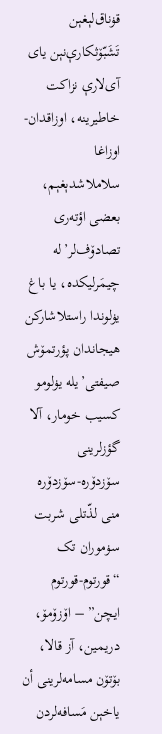قۏناق‌لېغېن تَشَبّۆثکارې‌نېن یای آی‌لارې نزاکت خاطیرینه‌، اوزاقدان-اوزاغا سلاملاشدېغېم، بعضی اؤته‌ری تصادۆف‌لر’له‌ چیمَرلیکده‌، یا باغ یۏلوندا راستلاشارکن هیجاندان پؤرتمۆش صیفتی’یله‌ یۏلومو کسیب خومار، آلا گؤزلرینی سۆزدۆره‌-سۆزدۆره‌ منی لذّتلی شربت سۏمورا‌ن تک “قورتوم-قورتوم ایچن” – اۆزۆمۆ، دریمین، آز قالا‌، بۆتۆن مسامه‌لرینی أن یاخېن مَسافه‌لردن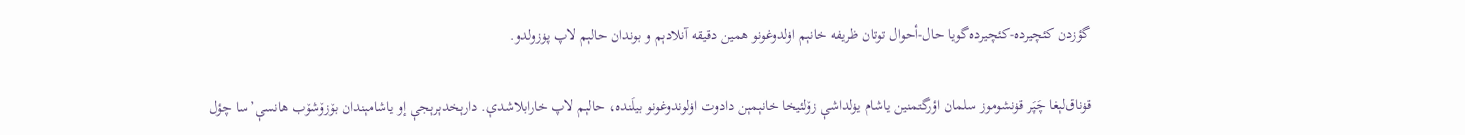گؤزدن کئچیرده‌-کئچیرده‌گویا حال-أحوال توتان ظریفه‌ خانېم اۏلدوغونو همین دقیقه‌ آنلادېم و بوندان حالېم لاپ پۏزولدو.

قۏناق‌لېغا چَپَر قۏنشوموز سلمان اؤرگتمنین یاشام یۏلداشې زۆلئیخا خانېمېن دادوت اۏلوندوغونو بیلَنده‌، حالېم لاپ خارابلاشدې. دارېخدېرېجې إو یاشامېندان بۆزۆشۆب هانسې’سا چؤل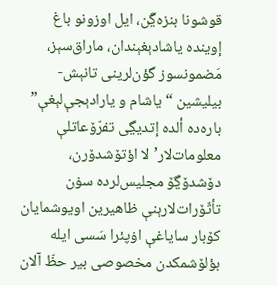قوشونا بنزه‌ڲَن، ایل اوزونو باغ إوینده‌ یاشادېغېندان، ماراق‌سېز، مَضمونسوز گؤن‌لرینی تانېش-بیلیشین “یاشام و یارادېجې‌لېغې” باره‌ده‌ ألده‌ إتدیڲی تفرّۆعاتلې معلومات‌لار’لا اؤتۆشدۆرن، دۆشدۆڲۆ مجلیس‌لرده‌ سۏن تأثّۆرات‌لارېنې ظاهیرین اویوشمایان کۆبار سایاغې اۏپئرا سَسی ایله‌ بؤلۆشمکدن مخصوصی بیر حظّ آلان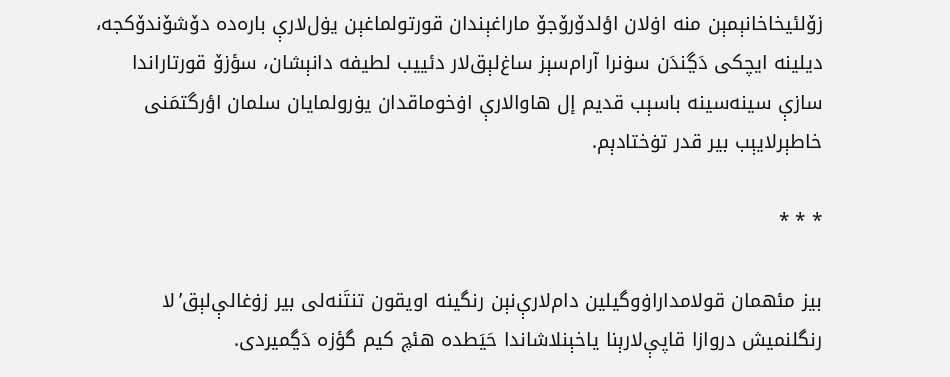زۆلئیخاخانېمېن منه‌ اۏلان اؤلدۆرۆجۆ ماراغېندان قورتولماغېن یۏل‌لارې باره‌ده‌ دۆشۆندۆکجه‌، دیلینه‌ ایچکی دَڲندَ‌ن سۏنرا آرام‌سېز ساغ‌لېق‌لار دئییب لطیفه‌ دانېشان، سؤزۆ قورتاراندا سازې سینه‌سینه‌ باسېب قدیم إل هاوا‌لارې اۏخوماقدان یۏرولمایان سلمان اؤرگتمَنی خاطېرلایېب بیر قدر تۏختادېم.

* * *

بیز مئهمان قولا‌مداراۏوگیلین دام‌لارې‌نېن رنگینه‌ اویقون تنتَنه‌لی بیر زۏغالې‌لېق’لا رنگلنمیش دروازا قاپې‌لارېنا یاخېنلاشاندا حَیَطده‌ هئچ کیم گؤزه‌ دَڲمیردی.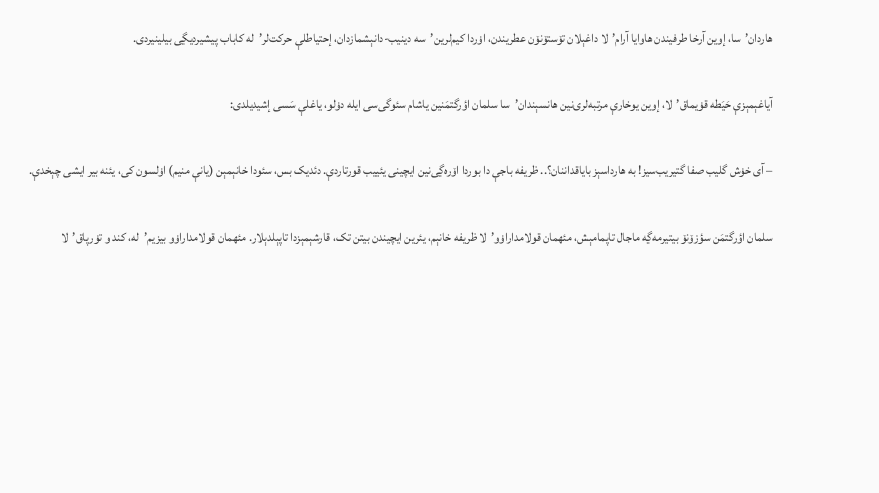هاردان’سا، إوین آرخا طرفیندن‌ هاوایا آرام’لا داغېلان تۆستۆنۆن عطریند‌ن، اۏر‌دا کیم‌لرین’سه دینیب-دانېشمازدان، إحتیاطلې حرکت‌لر’له‌ کاباب پیشیردیڲی بیلینیردی.

آیاغېمېزې حَیَطه‌ قۏیماق’لا، إوین یوخارې مرتبه‌لری‌نین هانسېندان’سا سلمان اؤرگتمَنین یاشام سئوگی‌سی ایله‌ دۏلو، یاغلې سَسی إشیدیلدی:

– آی خۏش گلیب صفا گتیریب‌سیز! به‌ هار‌داسېز بایاقداننان؟.. ظریفه‌ باجې دا بوردا اۆره‌ڲی‌نین ایچینی یئییب قورتاردې. دئدیک بس، سئودا خانېمېن (یانې منیم) اۏلسون کی، یئنه بیر ایشی چېخدې.

سلمان اؤرگتمَن سؤزۆنۆ بیتیرمه‌ڲه‌ ماجال تاپمامېش، مئهمان قولا‌مداراۏو’لا ظریفه خانېم، یئرین ایچیندن بیتن تک، قارشېمېز‌دا تاپېلدېلار. مئهمان قولا‌مداراۏو بیزیم’له‌، کند و تۏرپاق’لا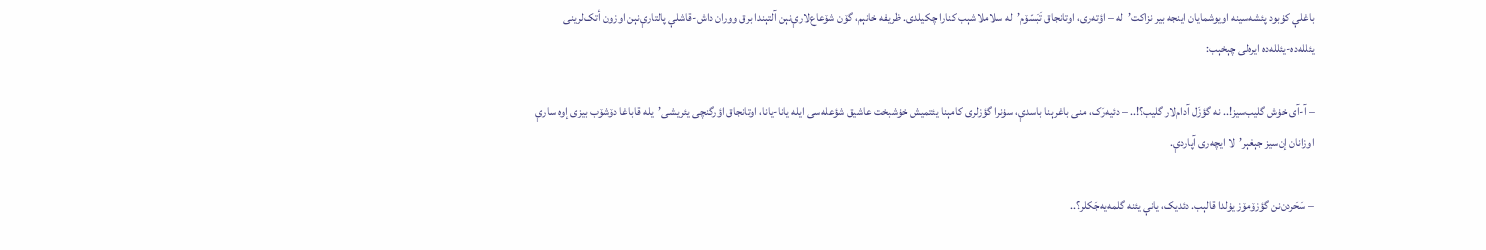باغلې کۏبود پئشه‌سینه‌ اویوشمایان اینجه‌ بیر نزاکت’له‌ – اؤته‌ری، اوتانجاق تَبَسّۆم’له‌ سلاملاشېب کنارا چکیلدی. ظریفه‌ خانېم، گۆن شۆعاع‌لارې‌نېن آلتېندا برق ووران داش-قاشلې پالتارې‌نېن اوزون أتک‌لرینی یئلله‌ده‌-یئلله‌ده‌ ایره‌لی چېخېب:

– آ-آی خۏش گلیب‌سیز!.. نه‌ گؤزَل آدام‌لار گلیب؟!.. – دئیه‌رَک، منی باغرېنا باسدې، سۏنرا گؤز‌لری کامېنا یئتمیش خۏشبخت عاشیق شؤعله‌سی ایله‌ یانا-یانا، اوتانجاق اؤرگنچی یئریشی’یله‌ قاباغا دۆشۆب بیزی إوه‌ سارې اوزانان إن‌سیز جېغېر’لا ایچه‌ری‌ آپاردې.

– سَحَردن‌نن گؤزۆمۆز یۏلدا قالېب. دئدیک، یانې یئنه‌ گلمه‌یه‌جَکلر؟..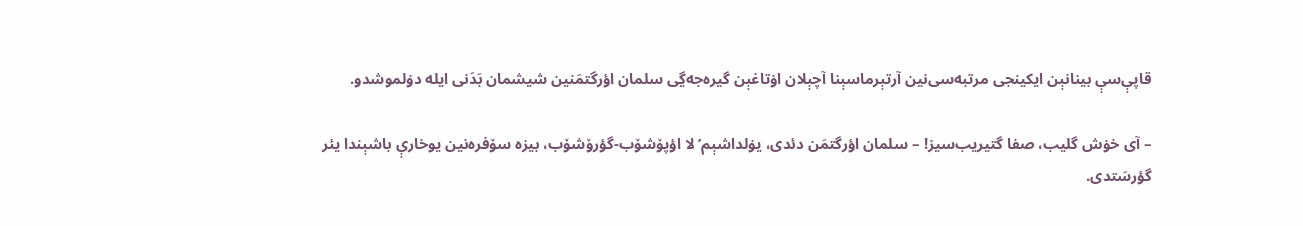قاپې‌سې بینانېن ایکینجی مرتبه‌سی‌نین آرتېرماسېنا آچېلان اۏتاغېن گیره‌جه‌ڲی سلمان اؤرگتمَنین شیشمان بَدَنی ایله‌ دۏلموشدو.

– آی خۏش گلیب، صفا گتیریب‌سیز! – سلمان اؤرگتمَن دئدی، یۏلداشېم’لا اؤپۆشۆب-گؤرۆشۆب، بیزه‌ سۆفره‌نین یوخارې باشېندا یئر گؤرسَتدی.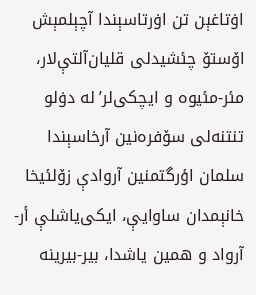اۏتاغېن تن اۏرتاسېندا آچېلمېش اۆستۆ چئشیدلی قلیان‌آلتې‌لار، مئر-مئیوه‌ و ایچکی‌لر’له‌ دۏلو تنتنه‌لی سۆفره‌نین آرخاسېندا سلمان اؤرگتمنین آروادې زۆلئیخا خانېمدان ساوایې، ایکی‌یاشلې أر-آرواد و همین یاشدا، بیر-بیرینه‌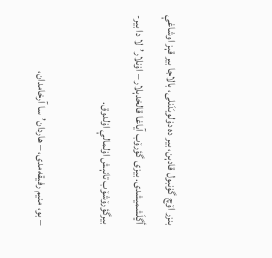بنزر اۆچ گۏنبول قادېن، بیر ده‌ دۏلوبَدَنلی، بالاجا بیر قېز اوشاغې أڲلَشمیشدی. بیزی گؤرۆب آیاغا قالخدېلار – اۏنلار’لا دا بیر-بیرگؤرۆشۆب تانېش اۏلما‌لې اۏلدوق.

– بو، منیم رفیقه‌مدی، – هاردان’سا آرخامدان،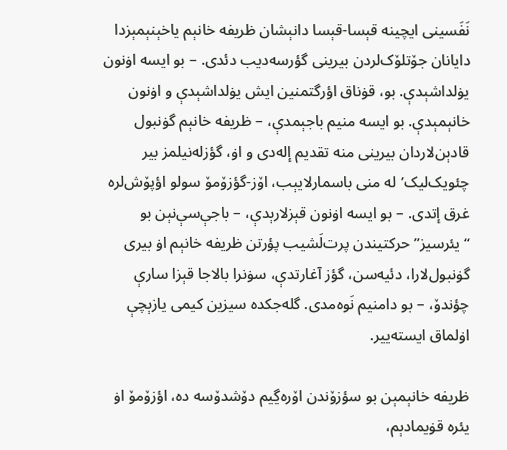نَفَسینی ایچینه‌ قېسا-قېسا دانېشان ظریفه‌ خانېم یاخېنېمېزدا دایانان جۆتلۆک‌لردن بیرینی گؤرسه‌دیب دئدی. – بو ایسه‌ اۏنون یۏلداشېدې. بو، قۏناق اؤرگتمنین ایش یۏلداشېدې و اۏنون خانېمېدې. بو ایسه‌ منیم باجېمدې، – ظریفه‌ خانېم گۏنبول قادېن‌لاردان بیرینی منه‌ تقدیم إله‌دی و اۏ، گؤزله‌نیلمز بیر چئویک‌لیک’له‌ منی باسمارلایېب، اۆز-گؤزۆمۆ سولو اؤپۆش‌لره‌ غرق إتدی. – بو ایسه‌ اۏنون قېز‌لارېدې، – باجې‌سې‌نېن بو “یئرسیز” حرکتیندن‌ پرت‌لَشیب پؤرتن ظریفه خانېم اۏ بیری گۏنبول‌لارا، دئیه‌سن، گؤز آغارتدې، سۏنرا بالاجا قېزا سارې چؤندۆ، – بو دامنیم نَوه‌مدی. گله‌جکده‌ سیزین کیمی یازېچې اۏلماق ایسته‌ییر.

ظریفه‌ خانېمېن بو سؤزۆندن اۆره‌ڲیم دۆشدۆسه‌ ده‌، اؤزۆمۆ اۏ یئره‌ قۏیمادېم،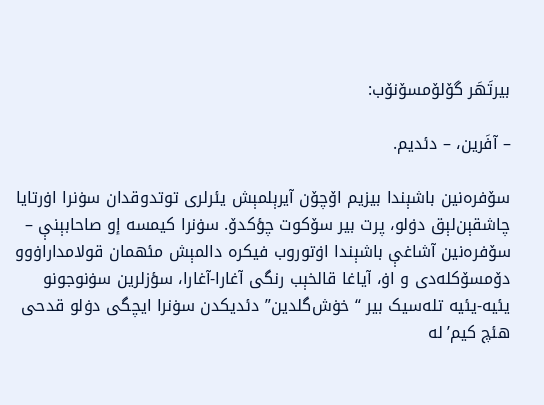بیرتَهَر گۆلۆمسۆنۆب:

– آفَرین، – دئدیم.

سۆفره‌نین باشېندا بیزیم اۆچۆن آیرېلمېش یئرلری توتدوقدان سۏنرا اۏرتایا چاشقېن‌لېق دۏلو، پرت بیر سۆکوت چؤکدۆ. سۏنرا کیمسه‌ إو صاحابېنې – سۆفره‌نین آشاغې باشېندا اۏتوروب فیکره‌ دالمېش مئهمان قولا‌مداراۏوو دۆمسۆکله‌دی و اۏ، آیاغا قالخېب رنگی آغارا-آغارا، سؤز‌لرین سۏنوجونو یئیه‌-یئیه‌ تله‌سیک بیر “خۏش‌گلدین” دئدیکد‌ن سۏنرا ایچگی دۏلو قدحی هئچ کیم’له‌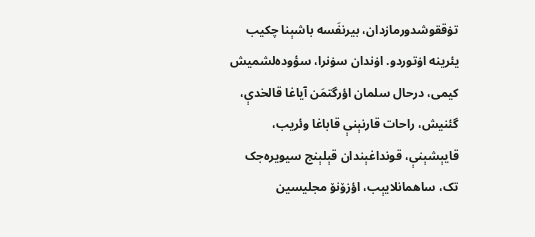تۏققوشدورمازدان، بیرنفَسه‌ باشېنا چکیب یئرینه‌ اۏتوردو. اۏندان سۏنرا، سؤوده‌لشمیش کیمی، درحال سلمان اؤرگتمَن آیاغا قالخدې، گئنیش، راحات قارنېنې قاباغا وئریب، قایېشېنې، قونداغېندان قېلېنج سیویره‌جک تک، ساهمانلایېب، اؤزۆنۆ مجلیسین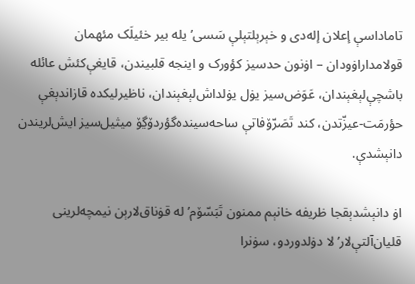تاماداسې إعلان إله‌دی و خېرېلتېلې سَسی’یله‌ بیر خئیلَک مئهمان قولا‌مداراۏودان – اۏنون حدسیز کؤورک و اینجه‌ قلبیندن‌، قایغې‌کئش عائله‌ باشچې‌لېغېندان، عَوَض‌سیز یۏل یۏلداش‌لېغېندان، ناظیرلیکده‌ قازاندېغې حؤرمَت-عیزّتدن، کند تَصَرّۆفاتې ساحه‌سینده‌گؤردۆڲۆ میثیل‌سیز ایش‌لریندن دانېشدې.

اۏ دانېشدېقجا ظریفه‌ خانېم ممنون تَبَسّۆم’له‌ قۏناق‌لارېن نیمچه‌لرینی قلیان‌آلتې‌لار’لا دۏلدوردو، سۏنرا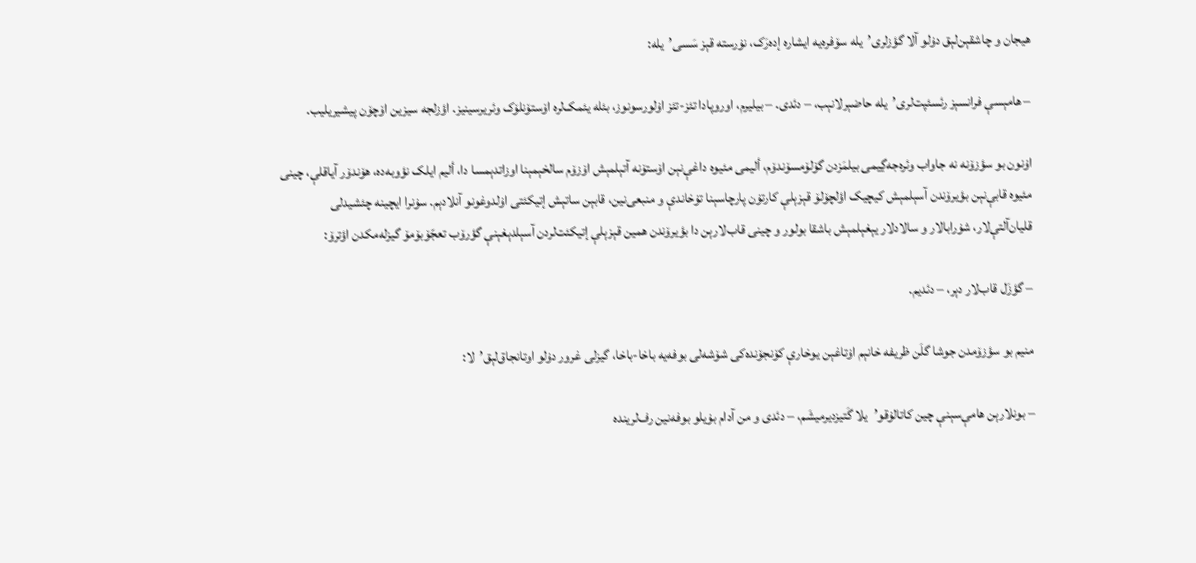هیجان و چاشقېن‌لېق دۏلو آلا گؤز‌لری’یله‌ سۆفره‌یه‌ ایشاره إده‌رَک، نۏرسته‌ قېز سَسی’یله‌:

– هامېسې فرانسېز رئسئپت‌لری’یله‌ حاضېرلانېب، – دئدی. – بیلیرم، اوروپادا تئز-تئز اۏلورسونوز، بئله‌ یئمک‌لره‌ اۆستۆنلۆک وئریر‌سینیز. اؤزلجه سیزین اۆچۆن پیشیریلیب.

اۏنون بو سؤزۆنه‌ نه‌ جاواب وئره‌جه‌ڲیمی بیلمَزدن گۆلۆمسۆندۆم، ألیمی مئیوه‌ داغې‌نېن اۆستۆنه‌ آتېلمېش اۆزۆم سالخېمېنا اوزاتدېمسا دا، ألیم ایلک نؤوبه‌ده‌، هۆندۆر آیاقلې‌، چینی مئیوه قابې‌نېن بؤیرۆندن آسېلمېش کیچیک اؤلچۆلۆ قېزېلې کارتۏن پارچاسېنا تۏخاندې و منبعی‌نین، قابېن ساتېش إتیکئتی اۏلدوغونو آنلادېم. سۏنرا ایچینه‌ چئشیدلی قلیان‌آلتې‌لار، شۏرابالار و سالاد‌لار یېغېلمېش باشقا بولور و چینی قاب‌لارېن دا بؤیرۆندن همین قېزېلې إتیکئت‌لردن آسېلدېغېنې گؤرۆب تعجّۆبۆمۆ گیزله‌مکدن اؤترۆ:

– گؤزَل قاب‌لار دېر، – دئدیم.

منیم بو سؤزۆمدن جوشا گلَن ظریفه‌ خانېم اۏتاغېن یوخارې کۆنجۆنده‌کی شۆشه‌لی بوفه‌یه‌ باخا-باخا، گیز‌لی غرور دۏلو اوتانجاق‌لېق‌’لا:

– بونلارېن هامې‌سېنې چین کاتالۏقو’یلا گَتیزدیرمیشَم، – دئدی و من آدام‌ بۏیلو بوفه‌نین رف‌لرینده‌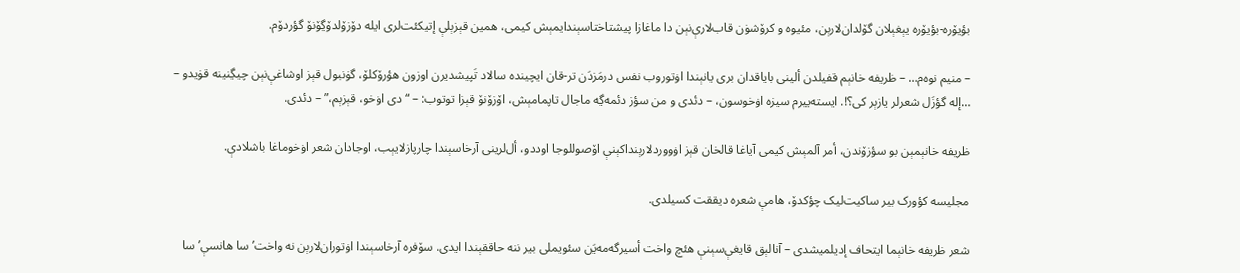بؤیۆره-بؤیۆره‌ یېغېلان گۆلدان‌لارېن، مئیوه‌ و کرۆشۏن قاب‌لارې‌نېن دا ماغازا پیشتاختاسېندایمېش کیمی، همین قېزېلې إتیکئت‌لری ایله‌ دۆزۆلدۆڲۆنۆ گؤردۆم.

– منیم نوه‌م… – ظریفه‌ خانېم قفیلدن ألینی بایاقدان بری یانېندا اۏتوروب نفس‌ د‌رمَزدَن تر-قان ایچینده‌ سالاد تَپیشدیرن اوزون هؤرۆکلۆ، گۏنبول قېز اوشاغې‌نېن چیڲنینه‌ قۏیدو – …إله‌ گؤزَل شعرلر یازېر کی؟!. ایسته‌ییرم سیزه‌ اۏخوسون، – دئدی و من سؤز دئمه‌ڲه‌ ماجال تاپمامېش، اۆزۆنۆ قېزا توتوب: – “دی اۏخو، قېزېم،” – دئدی.

ظریفه‌ خانېمېن بو سؤزۆندن، أمر آلمېش کیمی آیاغا قالخان قېز اۏوورد‌لارېنداکېنې اۆصوللوجا اوددو، أل‌لرینی آرخاسېندا چارپازلایېب، اوجادان شعر اۏخوماغا باشلادې.

مجلیسه‌ کؤورک بیر ساکیت‌لیک چؤکدۆ، هامې شعره‌ دیققت کسیلدی.

شعر ظریفه‌ خانېما ایتحاف إدیلمیشدی – آنا‌لېق قایغې‌سېنې هئچ واخت أسیرگه‌مه‌یَن سئویملی بیر ننه‌ حاققېندا ایدی. سۆفره‌ آرخاسېندا اۏتوران‌لارېن نه‌ واخت’سا هانسې’سا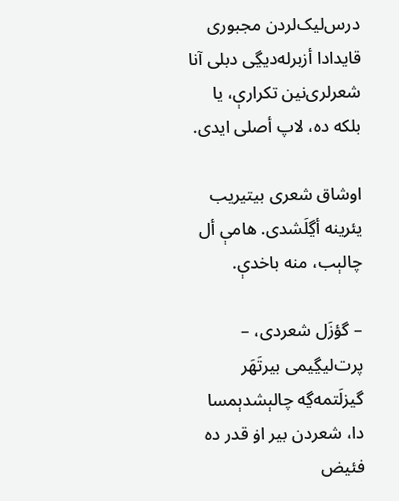درس‌لیک‌لردن مجبوری قایدا‌دا أزبرله‌دیڲی دبلی آنا شعر‌لری‌نین تکرارې، یا بلکه‌ ده‌، لاپ أصلی ایدی.

اوشاق شعری بیتیریب یئرینه‌ أڲلَشدی. هامې أل چالېب، منه‌ باخدې.

– گؤزَل شعردی، – پرت‌لیڲیمی بیرتَهَر گیزلَتمه‌ڲه‌ چالېشدېمسا دا، شعردن بیر اۏ قدر ده فئیض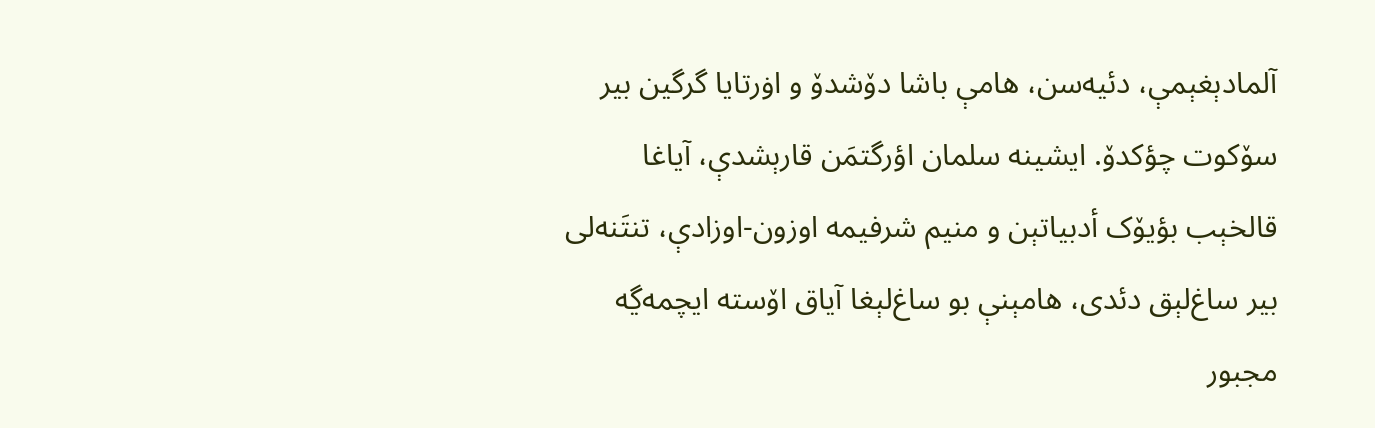آلمادېغېمې، دئیه‌سن، هامې باشا دۆشدۆ و اۏرتایا گرگین بیر سۆکوت چؤکدۆ. ایشینه‌ سلمان اؤرگتمَن قارېشدې، آیاغا قالخېب بؤیۆک أدبیاتېن و منیم شرفیمه‌ اوزون-اوزادې، تنتَنه‌لی بیر ساغ‌لېق دئدی، هامېنې بو ساغ‌لېغا آیاق اۆسته‌ ایچمه‌ڲه‌ مجبور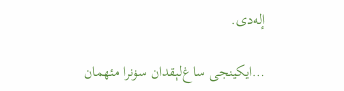إله‌دی.

…ایکینجی ساغ‌لېقدان سۏنرا مئهمان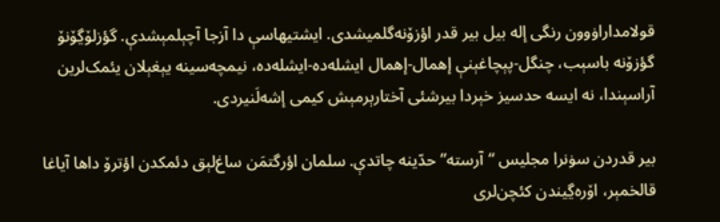قولا‌مداراۏوون رنگی إله‌ بیل بیر قدر اؤزۆنه‌گلمیشدی. ایشتیهاسې دا آزجا آچېلمېشدې. گؤزلۆڲۆنۆ گؤزۆنه‌ باسېب، چنگل-پېچاغېنې إهمال-إهمال ایشله‌ده‌-ایشله‌ده‌، نیمچه‌سینه‌ یېغېلان یئمک‌لرین آراسېندا، نه‌ ایسه‌ حدسیز خېر‌دا بیرشئی آختارېرمېش کیمی إشه‌لَنیردی.

بیر قدردن سۏنرا مجلیس “آرسته‌” حدّینه‌ چاتدې. سلمان اؤرگتمَن ساغ‌لېق دئمکدن اؤترۆ داها آیاغا قالخمېر، اۆره‌ڲیندن کئچن‌لری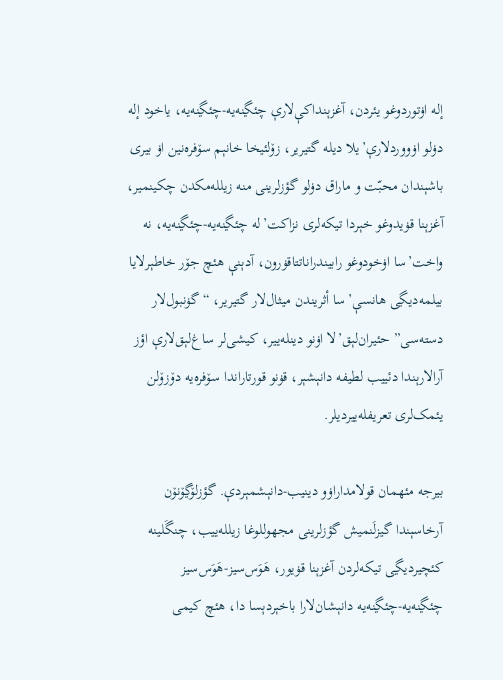إله‌ اۏتوردوغو یئردن، آغزېنداکې‌لارې چئڲنه‌یه‌-چئڲنه‌یه‌، یاخود إله‌ دۏلو اۏوورد‌لارې’یلا دیله‌ گتیریر، زۆلئیخا خانېم سۆفره‌نین اۏ بیری باشېندان محبّت و ماراق دۏلو گؤزلرینی منه‌ زیلله‌مکد‌ن چکینمیر، آغزېنا قۏیدوغو خېر‌دا تیکه‌لری نزاکت’له‌ چئڲنه‌یه‌-چئڲنه‌یه‌، نه‌ واخت’سا اۏخودوغو رابیندراناتتاقۏرون، آدېنې هئچ جۆر خاطېرلایا بیلمه‌دیڲی هانسې’سا أثریندن‌ میثال‌لار گتیریر، “گۏنبول‌لار دسته‌سی” حئیران‌لېق’لا اۏنو دینله‌ییر، کیشی‌لر ساغ‌لېق‌لارې اؤز آرالارېندا دئییب لطیفه‌ دانېشېر، قۏنو قورتاراندا سۆفره‌یه‌ دۆزۆلن یئمک‌لری تعریفله‌ییردیلر.

بیرجه‌ مئهمان قولا‌مداراۏو دینیب-دانېشمېردې. گؤزلۆڲۆنۆن آرخاسېندا گیز‌لَنمیش گؤزلرینی مجهوللوغا زیلله‌ییب، چنگَلینه‌ کئچیردیڲی تیکه‌لردن آغزېنا قۏیور، هَوَس‌سیز-هَوَس‌سیز چئڲنه‌یه‌-چئڲنه‌یه‌ دانېشان‌لارا باخېردېسا دا، هئچ کیمی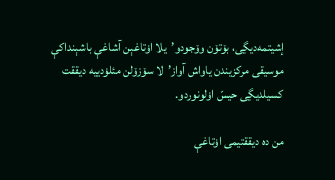إشیتمه‌دیڲی، بۆتۆن وۆجودو’یلا اۏتاغېن آشاغې باشېنداکې موسیقی مرکزیندن‌ یاواش آواز’لا سۆزۆلن مئلۏدییه‌ دیققت کسیلدیڲی حیسّ اۏلونوردو.

من ده‌ دیققتیمی اۏتاغې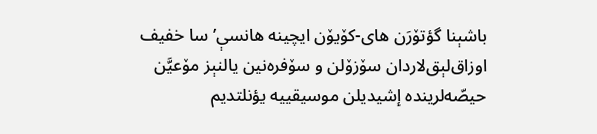باشېنا گؤتۆرَن های-کۆیۆن ایچینه‌ هانسې’سا خفیف اوزاق‌لېق‌لاردان سۆزۆلن و سۆفره‌نین یالنېز مۆعيَّن حیصّه‌لرینده‌ إشیدیلن موسیقییه‌ یؤنلتدیم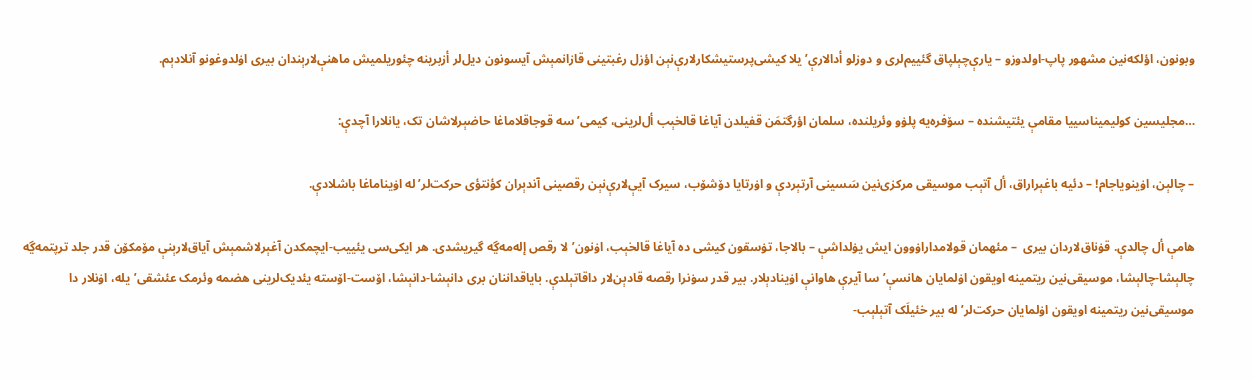وبونون، اؤلکه‌نین مشهور پاپ-اولدوزو – یارې‌چېلپاق گئییم‌لری و دوزلو أدالارې’یلا کیشی‌پرستیشکارلارې‌نېن اؤزل رغبتینی قازانمېش آیسونون دیل‌لر أزبرینه‌ چئوریلمیش ماهنې‌لارېندان بیری اۏلدوغونو آنلادېم.

…مجلیسین کولیمیناسییا مقامې یئتیشنده‌ – سۆفره‌یه‌ پلۏو وئریلنده‌، سلمان اؤرگتمَن قفیلدن آیاغا قالخېب أل‌لرینی، کیمی’سه‌ قوجاقلاماغا حاضېرلاشان تک، یانلارا آچدې:

– چالېن، اۏینویاجام! – دئیه‌ باغېراراق، أل آتېب موسیقی مرکزی‌نین سَسینی آرتېردې و اۏرتایا دۆشۆب، سیرک آیې‌لارې‌نېن رقصینی آندېران کؤنتؤی حرکت‌لر’له‌ اۏیناماغا باشلادې.

هامې أل چالدې. قۏناق‌لاردان بیری  – مئهمان قولا‌مداراۏوون ایش یۏلداشې – بالاجا، تۏسقون کیشی ده‌ آیاغا قالخېب، اۏنون’لا رقص إله‌مه‌ڲه‌ گیریشدی. هر ایکی‌سی یئییب-ایچمکدن آغېرلاشمېش آیاق‌لارېنې مۆمکۆن قدر جلد ترپتمه‌ڲه‌ چالېشا-چالېشا، موسیقی‌نین ریتمینه‌ اویقون اۏلمایان هانسې’سا آیرې هاوانې اۏینادېلار. بیر قدر سۏنرا رقصه‌ قادېن‌لار داقاتېلدې. بایاقداننان بری دانېشا-دانېشا، اۆست-اۆسته‌ یئدیک‌لرینی هضمه‌ وئرمک عئشقی’یله‌، اۏنلار دا موسیقی‌نین ریتمینه‌ اویقون اۏلمایان حرکت‌لر’له‌ بیر خئیلَک آتېلېب-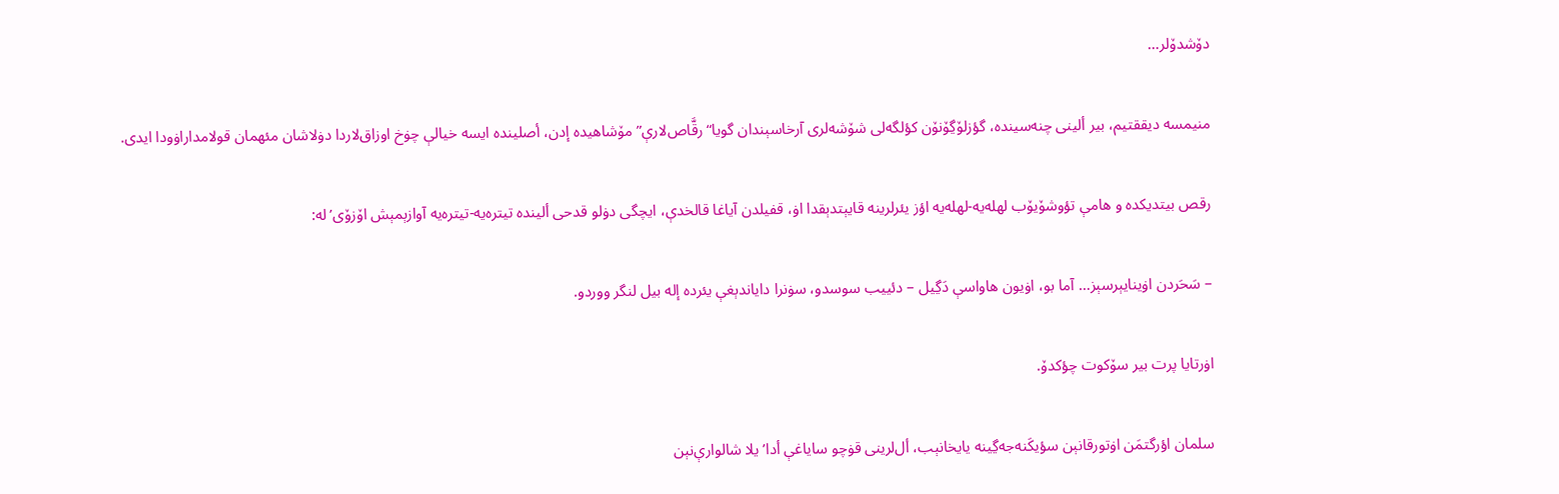دۆشدۆلر…

منیمسه‌ دیققتیم، بیر ألینی چنه‌سینده‌، گؤزلۆڲۆنۆن کؤلگه‌لی شۆشه‌لری آرخاسېندان گویا“رقَّاص‌لارې” مۆشاهیده‌ إدن، أصلینده‌ ایسه‌ خیا‌لې چۏخ اوزاق‌لار‌دا دۏلاشان مئهمان قولامداراۏودا ایدی.

رقص بیتدیکده‌ و هامې تؤوشۆیۆب لهله‌یه‌-لهله‌یه‌ اؤز یئرلرینه‌ قایېتدېقدا اۏ، قفیلدن آیاغا قالخدې، ایچگی دۏلو قدحی ألینده‌ تیتره‌یه‌-تیتره‌یه‌ آوازېمېش اۆزۆی’له:

– سَحَردن اۏینایېرسېز… آما بو، اۏیون هاواسې دَڲیل – دئییب سوسدو، سۏنرا دایاندېغې یئرده‌ إله‌ بیل لنگر ووردو.

اۏرتایا پرت بیر سۆکوت چؤکدۆ.

سلمان اؤرگتمَن اۏتورقانېن سؤیکَنه‌جه‌ڲینه‌ یایخانېب، أل‌لرینی قۏچو سایاغې أدا’یلا شالوارې‌نېن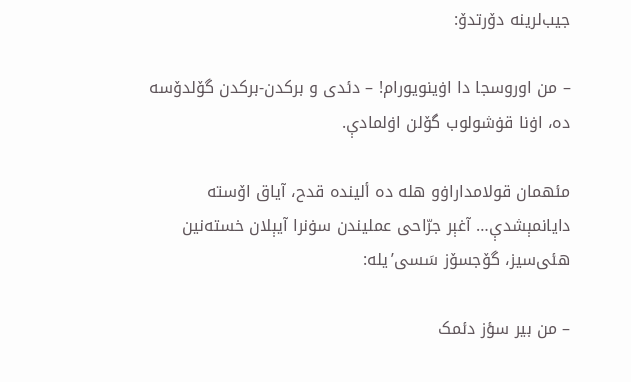جیب‌لرینه‌ دۆرتدۆ:

– من اوروسجا دا اۏینویورام! – دئدی و برکدن-برکدن گۆلدۆسه‌ ده‌، اۏنا قۏشولوب گۆلن اۏلمادې.

مئهمان قولا‌مداراۏو هله‌ ده‌ ألینده‌ قدح‌، آیاق اۆسته‌ دایانمېشدې… آغېر جرّاحی عملیندن سۏنرا آیېلان خسته‌نین هئی‌سیز، گۆجسۆز سَسی’یله‌:

– من بیر سؤز دئمک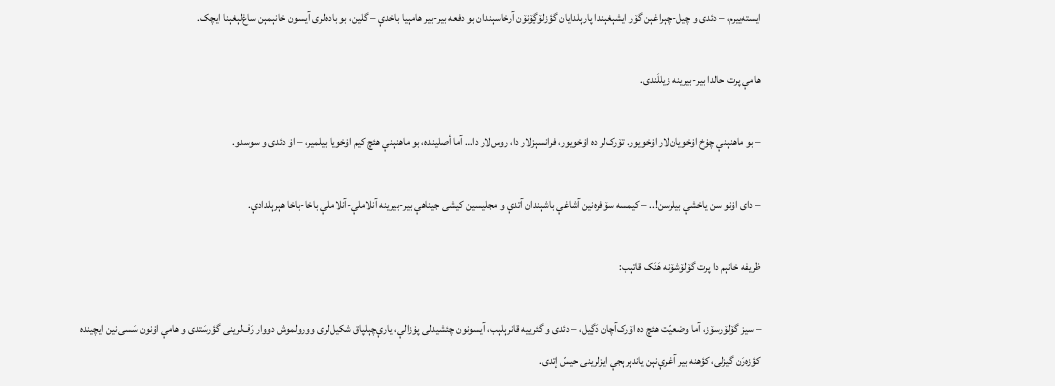ایسته‌ییرم، – دئدی و چیل-چېراغېن گۆر ایشېغېندا پارېلدایان گؤزلۆڲۆنۆن آرخاسېندان بو دفعه‌ بیر-بیر هامېیا باخدې – گلین، بو با‌ده‌لری آیسون خانېمېن ساغ‌لېغېنا ایچک.

هامې پرت حالدا بیر-بیرینه‌ زیللَندی.

– بو ماهنېنې چۏخ اۏخویان‌لار اۏخویور. تۆرک‌لر ده‌ اۏخویور، فرانسېز‌لار دا، روس‌لار دا… آما أصلینده‌، بو ماهنېنې هئچ کیم اۏخویا بیلمیر، – اۏ دئدی و سوسدو.

– دای اۏنو سن یاخشې بیلر‌سن!.. – کیمسه‌ سۆفره‌نین آشاغې باشېندان آتدې و مجلیسین کیشی جیناهې بیر-بیرینه‌ آنلاملې-آنلاملې باخا-باخا هېرېلدادې.

ظریفه‌ خانېم دا پرت گۆلۆشۆنه‌ هَنَک قاتېب:

– سیز گۆلۆرسۆز، آما وضعيّت هئچ ده‌ اۆرک‌آچان دَڲیل، – دئدی و گئرییه‌ قانرېلېب، آیسونون چئشیدلی پۏزالې، یارې‌چېلپاق شکیل‌لری وورولموش دووار رَف‌لرینی گؤرسَتدی و هامې اۏنون سَسی‌نین ایچینده‌ کؤزه‌رَن گیز‌لی، کؤهنه‌ بیر آغرې‌نېن یاندېرېجې ایزلرینی حیسّ إتدی.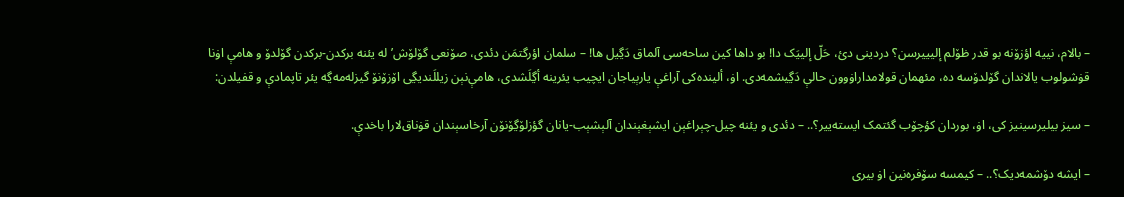– بالام، نییه‌ اؤزۆنه‌ بو قدر‌ ظۆلم إلیییرسن؟ دردینی دئ، حَلّ إلییَک دا! بو داها ‌کین ساحه‌سی آلماق دَڲیل ها! – سلمان اؤرگتمَن دئدی، صۆنعی گۆلۆش’له‌ یئنه‌ برکدن-برکدن گۆلدۆ و هامې اۏنا قۏشولوب یالاندان گۆلدۆسه‌ ده‌، مئهمان قولا‌مداراۏوون حالې دَڲیشمه‌دی. اۏ، ألینده‌کی آراغې یارېیاجان ایچیب یئرینه‌ أڲلَشدی، هامې‌نېن زیللَندیڲی اۆزۆنۆ گیزله‌مه‌ڲه‌ یئر تاپمادې و قفیلدن:

– سیز بیلیر‌سینیز کی، اۏ، بوردان کؤچۆب گئتمک ایسته‌ییر؟.. – دئدی و یئنه‌ چیل-چېراغېن ایشېغېندان آلېشېب-یانان گؤزلۆڲۆنۆن آرخاسېندان قۏناق‌لارا باخدې.

– ایشه‌ دۆشمه‌دیک؟.. – کیمسه‌ سۆفره‌نین اۏ بیری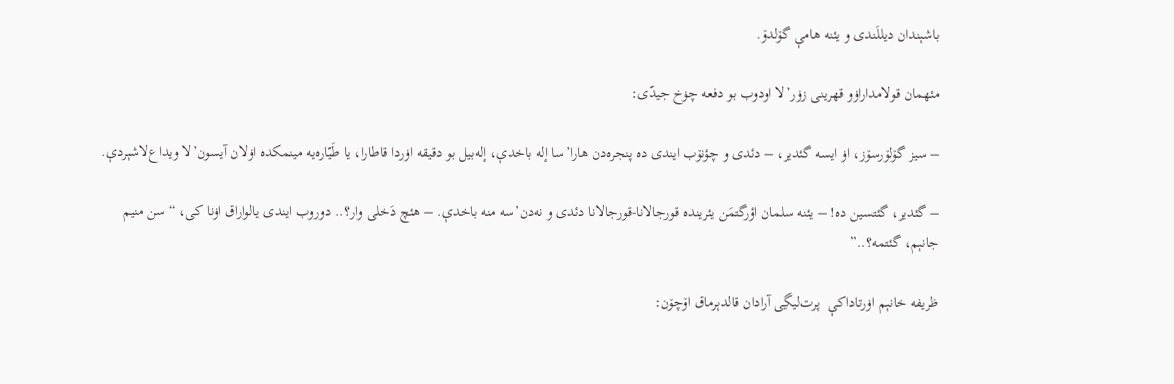باشېندان دیللَندی و یئنه‌ هامې گۆلدۆ.

مئهمان قولا‌مداراۏو قهرینی زۏر’لا اودوب بو دفعه‌ چۏخ جیدّی:

– سیز گۆلۆرسۆز، اۏ ایسه‌ گئدیر، – دئدی و چؤنۆب ایندی ده‌ پنجره‌دن هارا’سا إله‌ باخدې، إله‌بیل بو دقیقه‌ اۏر‌دا قاطارا، یا طَيّاره‌یه‌ مینمکده‌ اۏلان آیسون’لا ویداع‌لاشېردې.

– گئدیر، گئتسین ده‌! – یئنه‌ سلمان اؤرگتمَن یئرینده‌ قورجالانا-قورجالانا دئدی و نه‌دن’سه‌ منه‌ باخدې. – هئچ دَخلی وار؟.. دوروب ایندی یالواراق اۏنا کی، “سن منیم‌ جانېم، گئتمه‌؟..”

ظریفه‌ خانېم اۏرتاداکې  پرت‌لیڲی آرادان قالدېرماق اۆچۆن: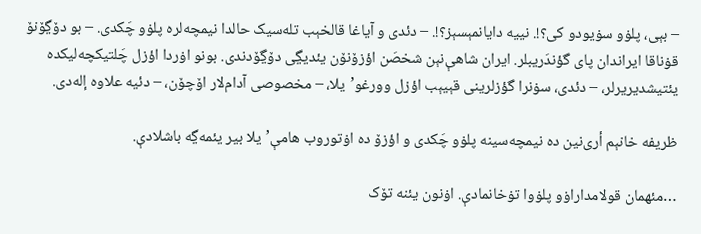– بېی، پلۏو سۏیودو کی؟!. نییه‌ دایانمېسېز؟!. – دئدی و آیاغا قالخېب تله‌سیک حالدا نیمچه‌لره پلۏو چَکدی. – بو دۆڲۆنۆ قۏناقا ایراندان پای گؤندَ‌ریبلر. ایران شاهې‌نېن شخصَن اؤزۆنۆن یئدیڲی دۆڲۆدندی. بونو اۏر‌دا اؤزل چَلتیکچه‌لیکده یئتیشدیریر‌لر، – دئدی، سۏنرا گؤزلرینی قېیېب اؤزل وورغو’یلا، – مخصوصی آدام‌لار اۆچۆن، – دئیه‌ علاوه‌ إله‌دی.

ظریفه‌ خانېم أری‌نین ده‌ نیمچه‌سینه‌ پلۏو چَکدی و اؤزۆ ده‌ اۏتوروب هامې’یلا بیر یئمه‌ڲه ‌باشلادې.

…مئهمان قولا‌مداراۏو پلۏوا تۏخانمادې. اۏنون یئنه‌ تۆک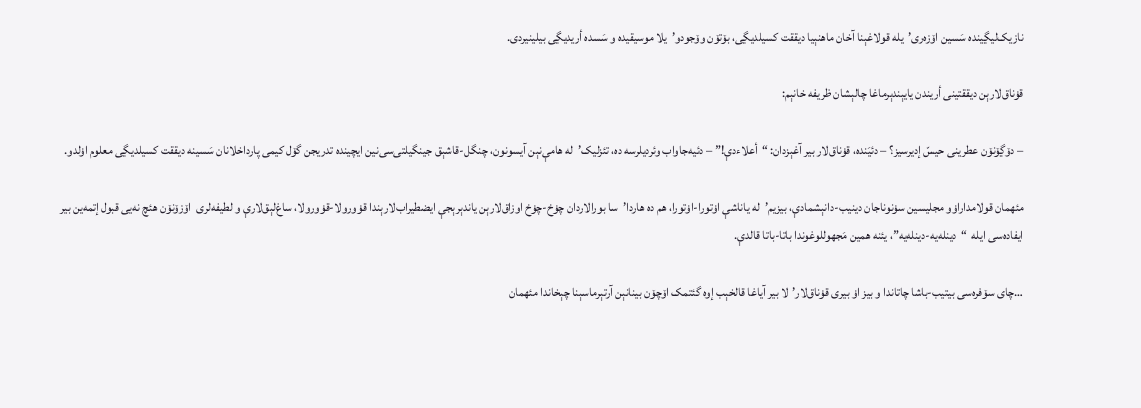نازیک‌لیڲینده‌ سَسین اۆزه‌ری’یله‌ قولاغېنا آخان ماهنېیا دیققت کسیلدیڲی، بۆتۆن وۆجودو’یلا موسیقیده‌ و سَسده‌ أریدیڲی بیلینیردی.

قۏناق‌لارېن دیققتینی أریندن‌ یایېندېرماغا چالېشان ظریفه‌ خانېم:

– دۆڲۆنۆن عطرینی حیسّ إدیرسیز؟ – دئیَنده‌، قۏناق‌لار بیر آغېزدان: “أعلاءدې!” – دئیه‌جاواب وئردیلرسه‌ ده‌، تئزلیک’له‌ هامې‌نېن آیسونون، چنگل-قاشېق جینگیلتی‌سی‌نین ایچینده ‌تدریجن گۆل کیمی پارداخلانان سَسینه‌ دیققت کسیلدیڲی معلوم اۏلدو.

مئهمان قولا‌مداراۏو مجلیسین سۏنوناجان دینیب-دانېشمادې، بیزیم’له‌ یاناشې اۏتورا-اۏتورا، هم ده‌ هاردا’سا بورا‌لاردان چۏخ-چۏخ اوزاق‌لارېن یاندېرېجې ایضطیراب‌لارېندا قۏورولا‌-قۏورولا‌، ساغ‌لېق‌لارې و لطیفه‌لری  اۆزۆنۆن هئچ نه‌یی قبول إتمه‌ین بیر ایفاده‌سی ایله‌  “دینله‌یه‌-دینله‌یه‌”، یئنه‌ همین مَجهوللوغوندا باتا-باتا قالدې.

…چای سۆفره‌سی بیتیب-باشا چاتاندا و بیز اۏ بیری قۏناق‌لار’لا بیر آیاغا قالخېب إوه‌ گئتمک اۆچۆن بینانېن آرتېرماسېنا چېخاندا مئهمان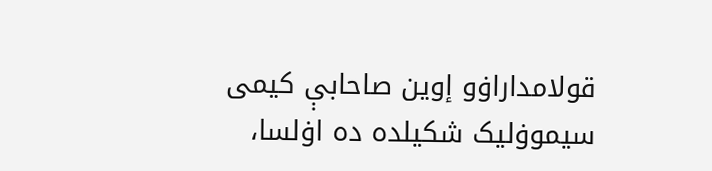قولا‌مداراۏو إوین صاحابې کیمی سیموۏلیک شکیلده‌ ده‌ اۏلسا،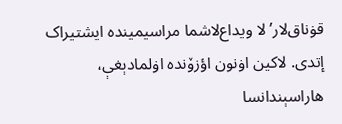قۏناق‌لار’لا ویداع‌لاشما مراسیمینده‌ ایشتیراک إتدی. لاکین اۏنون اؤزۆنده‌ اۏلمادېغې، هاراسېندانسا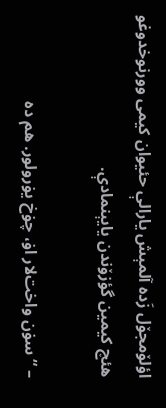اؤلۆمجۆل زَده‌ آلمېش یارا‌لې حئیوان کیمی وورنوخدوغو هئچ کیمین گؤزۆندن یایېنمادې.

– “سۏن واخت‌لار اۏ، چۏخ یۏرولور. هم ده‌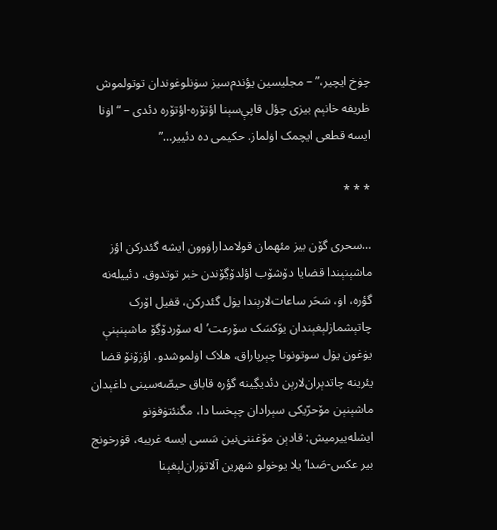چۏخ ایچیر،” – مجلیسین یؤندم‌سیز سۏنلوغوندان توتولموش ظریفه‌ خانېم بیزی چؤل قاپې‌سېنا اؤتۆره‌-اؤتۆره‌ دئدی – “اۏنا ایسه‌ قطعی ایچمک اۏلماز. حکیمی ده‌ دئییر…”

* * *

…سحری گۆن بیز مئهمان قولا‌مداراۏوون ایشه‌ گئد‌رکن اؤز ماشېنېندا قضایا دۆشۆب اؤلدۆڲۆندن خبر توتدوق. دئییله‌نه‌ گؤره‌، اۏ، سَحَر ساعات‌لارېندا یۏل گئد‌رکن، قفیل اۆرک چاتېشمازلېغېندان یۆکسَک سۆرعت’له‌ سۆردۆڲۆ ماشېنېنې یۏغون یۏل سوتونونا چېرپاراق، هلاک اۏلموشدو. اؤزۆنۆ قضا یئرینه‌ چاتدېران‌لارېن دئدیڲینه‌ گؤره‌ قاباق حیصّه‌سینی داغېدان ماشېنېن مۆحرّیکی سېرادان چېخسا دا، مگنئتۏفۏنو ایشله‌ییرمیش: قادېن مۆغننی‌نین سَسی ایسه‌ غریبه‌، قۏرخونج بیر عکس-صَدا’یلا یوخولو شهرین آلاتۏران‌لېغېنا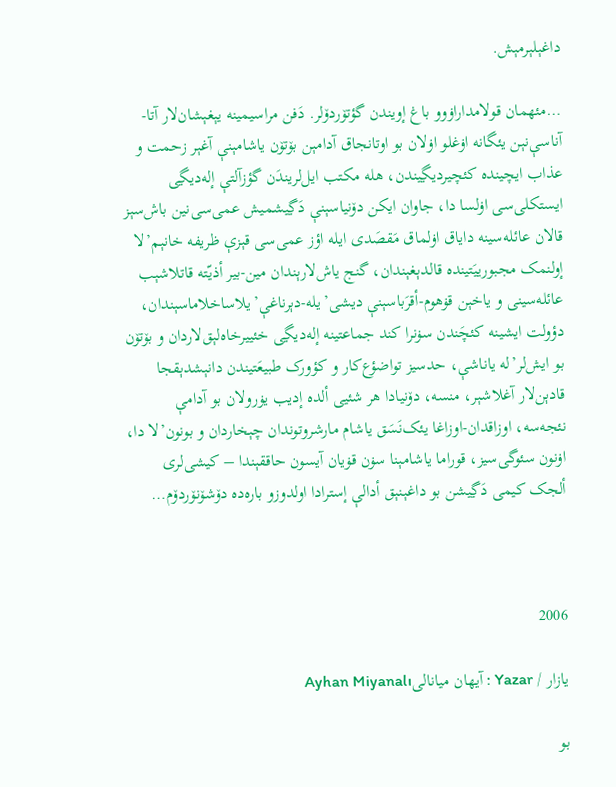داغېلېرمېش.

…مئهمان قولا‌مداراۏوو باغ إویندن‌ گؤتۆردۆلر. دَفن مراسیمینه‌ یېغېشان‌لار آتا-آناسې‌نېن یئگانه‌ اۏغلو اۏلان بو اوتانجاق آدامېن بۆتۆن یاشامېنې آغېر زحمت و عذاب ایچینده‌ کئچیردیڲیندن، هله‌ مکتب ایل‌لریندَن گؤز‌آلتې إله‌دیڲی ایستکلی‌سی اۏلسا دا، جاوان ایکن دۆنیاسېنې دَڲیشمیش عمی‌سی‌نین باش‌سېز قالا‌ن عائله‌سینه‌ دایاق اۏلماق مَقصَدی ایله‌ اؤز عمی‌سی قېزې ظریفه‌ خانېم’لا‌ إولنمک مجبورییَتینده‌ قالدېغېندان، گنج یاش‌لارېندان مین-بیر أذيّته‌ قاتلاشېب عائله‌سینی و یاخېن قۏهوم-أقرَباسېنې دیشی’یله‌-دېرناغې’یلاساخلاماسېندان، دؤولت ایشینه‌ کئچَندن سۏنرا کند جماعتینه‌ إله‌دیڲی خئییرخاه‌لېق‌لاردان و بۆتۆن بو ایش‌لر’له‌ یاناشې، حدسیز تواضؤع‌کار و کؤورک طبیعَتیندن ‌دانېشدېقجا قادېن‌لار آغلاشېر، منسه‌، دۆنیادا هر شئیی ألده‌ إدیب یۏرولان بو آدامې نئجه‌سه‌، اوزاقدان-اوزاغا یئک‌نَسَق یاشام مارشروتوندان چېخاردان و بونون’لا دا، اۏنون سئوگی‌سیز، قوراما یاشامېنا سۏن قۏیان آیسون حاققېندا – کیشی‌لری ألجک کیمی دَڲیشن بو داغېنېق أدالې إسترادا اولدوزو باره‌ده‌ دۆشۆنۆردۆم…



2006

یازار / Yazar : آیهان میانالیAyhan Miyanalı

بو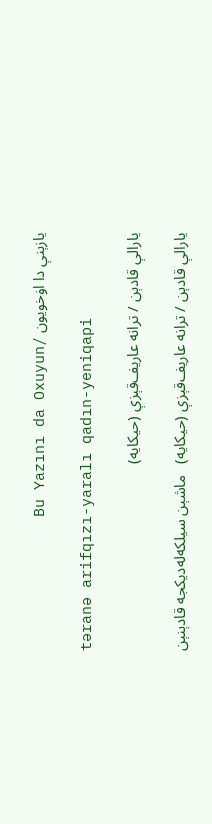یازېنې دا اۏخویون /Bu Yazını da Oxuyun

təranə arifqızı-yaralı qadın-yeniqapi

یارا‌لې قادېن / ترانه‌ عاریف‌قېزې‌ (حیکایه)

یارا‌لې قادېن / ترانه‌ عاریف‌قېزې‌ (حیکایه)   ماشېن سیلکه‌له‌دیکجه‌ قادېنېن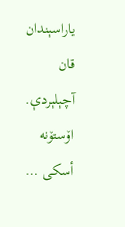یاراسېندان قان آچېلېردې. اۆستۆنه‌ أسکی …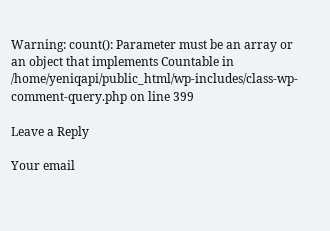Warning: count(): Parameter must be an array or an object that implements Countable in /home/yeniqapi/public_html/wp-includes/class-wp-comment-query.php on line 399

Leave a Reply

Your email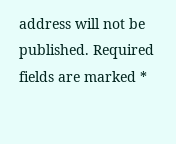address will not be published. Required fields are marked *